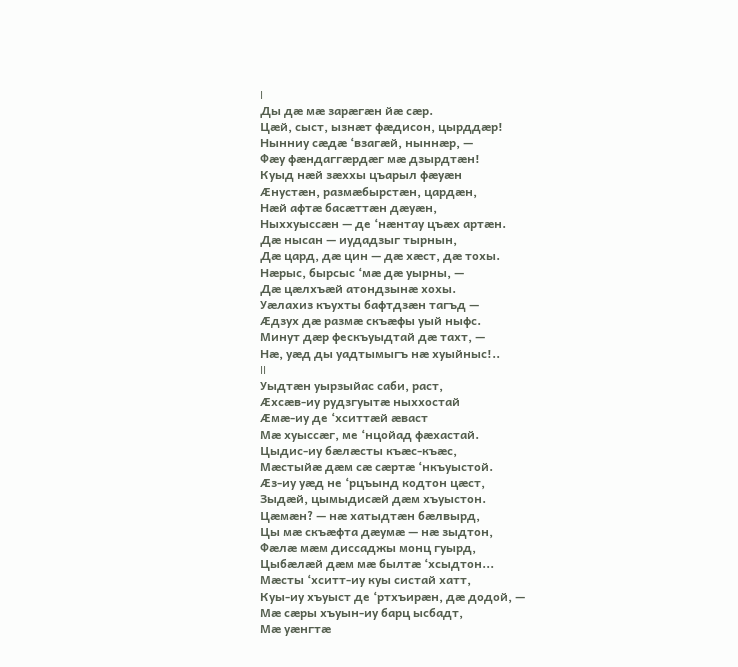I
Ды дæ мæ зарæгæн йæ сæр.
Цæй, сыст, ызнæт фæдисон, цырддæр!
Нынниу сæдæ ‘взагæй, ныннæр, —
Фæу фæндаггæрдæг мæ дзырдтæн!
Куыд нæй зæххы цъарыл фæуæн
Æнустæн, размæбырстæн, цардæн,
Нæй афтæ басæттæн дæуæн,
Ныххуыссæн — де ‘нæнтау цъæх артæн.
Дæ нысан — иудадзыг тырнын,
Дæ цард, дæ цин — дæ хæст, дæ тохы.
Нæрыс, бырсыс ‘мæ дæ уырны, —
Дæ цæлхъæй атондзынæ хохы.
Уæлахиз къухты бафтдзæн тагъд —
Æдзух дæ размæ скъæфы уый ныфс.
Минут дæр фескъуыдтай дæ тахт, —
Нæ, уæд ды уадтымыгъ нæ хуыйныс!..
II
Уыдтæн уырзыйас саби, раст,
Æхсæв-иу рудзгуытæ ныххостай
Æмæ-иу де ‘хситтæй æваст
Мæ хуыссæг, ме ‘нцойад фæхастай.
Цыдис-иу бæлæсты къæс-къæс,
Мæстыйæ дæм сæ сæртæ ‘нкъуыстой.
Æз-иу уæд не ‘рцъынд кодтон цæст,
Зыдæй, цымыдисæй дæм хъуыстон.
Цæмæн? — нæ хатыдтæн бæлвырд,
Цы мæ скъæфта дæумæ — нæ зыдтон,
Фæлæ мæм диссаджы монц гуырд,
Цыбæлæй дæм мæ былтæ ‘хсыдтон...
Мæсты ‘хситт-иу куы систай хатт,
Куы-иу хъуыст де ‘ртхъирæн, дæ додой, —
Мæ сæры хъуын-иу барц ысбадт,
Мæ уæнгтæ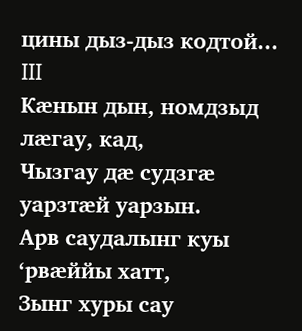цины дыз-дыз кодтой...
III
Кæнын дын, номдзыд лæгау, кад,
Чызгау дæ судзгæ уарзтæй уарзын.
Арв саудалынг куы ‘рвæййы хатт,
Зынг хуры сау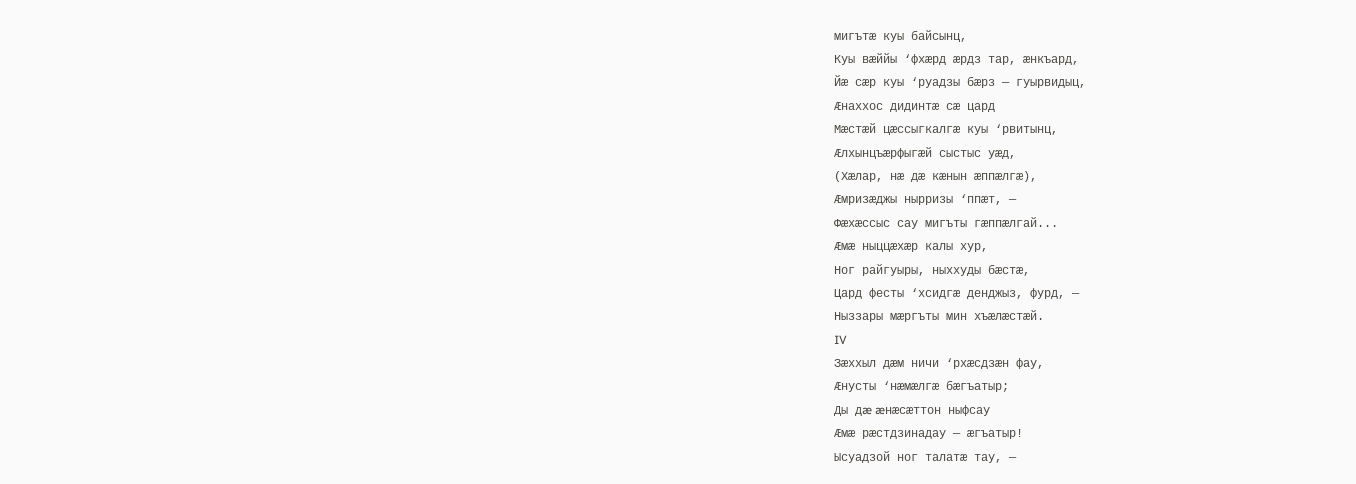мигътæ куы байсынц,
Куы вæййы ‘фхæрд æрдз тар, æнкъард,
Йæ сæр куы ‘руадзы бæрз — гуырвидыц,
Æнаххос дидинтæ сæ цард
Мæстæй цæссыгкалгæ куы ‘рвитынц,
Æлхынцъæрфыгæй сыстыс уæд,
(Хæлар, нæ дæ кæнын æппæлгæ),
Æмризæджы нырризы ‘ппæт, —
Фæхæссыс сау мигъты гæппæлгай...
Æмæ ныццæхæр калы хур,
Ног райгуыры, ныххуды бæстæ,
Цард фесты ‘хсидгæ денджыз, фурд, —
Ныззары мæргъты мин хъæлæстæй.
IV
Зæххыл дæм ничи ‘рхæсдзæн фау,
Æнусты ‘нæмæлгæ бæгъатыр;
Ды дæ æнæсæттон ныфсау
Æмæ рæстдзинадау — æгъатыр!
Ысуадзой ног талатæ тау, —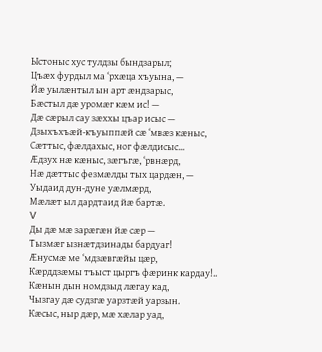Ыстоныс хус тулдзы бындзарыл;
Цъæх фурдыл ма ‘рхæца хъуына, —
Йæ уылæнтыл ын арт æндзарыс,
Бæстыл дæ уромæг кæм ис! —
Дæ сæрыл сау зæххы цъар исыс —
Дзыхъхъæй-къуыппæй сæ ‘мвæз кæныс,
Сæттыс, фæлдахыс, ног фæлдисыс...
Æдзух нæ кæныс, зæгъгæ, ‘рвнæрд,
Нæ дæттыс фезмæлды тых цардæн, —
Уыдаид дун-дуне уæлмæрд,
Мæлæт ыл дардтаид йæ бартæ.
V
Ды дæ мæ зарæгæн йæ сæр —
Тызмæг ызнæтдзинады бардуаг!
Æнусмæ ме ‘мдзæвгæйы цæр,
Кæрддзæмы тъыст цыргъ фæринк кардау!..
Кæнын дын номдзыд лæгау кад,
Чызгау дæ судзгæ уарзтæй уарзын.
Кæсыс, ныр дæр, мæ хæлар уад,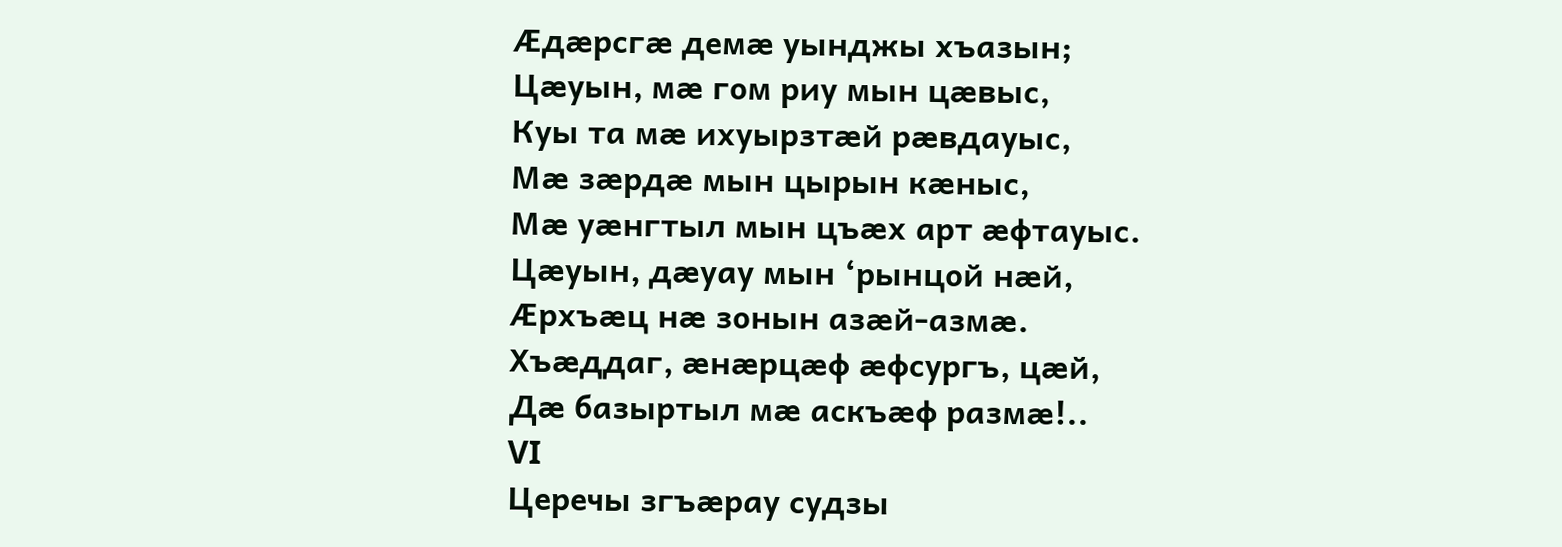Æдæрсгæ демæ уынджы хъазын;
Цæуын, мæ гом риу мын цæвыс,
Куы та мæ ихуырзтæй рæвдауыс,
Мæ зæрдæ мын цырын кæныс,
Мæ уæнгтыл мын цъæх арт æфтауыс.
Цæуын, дæуау мын ‘рынцой нæй,
Æрхъæц нæ зонын азæй-азмæ.
Хъæддаг, æнæрцæф æфсургъ, цæй,
Дæ базыртыл мæ аскъæф размæ!..
VI
Церечы згъæрау судзы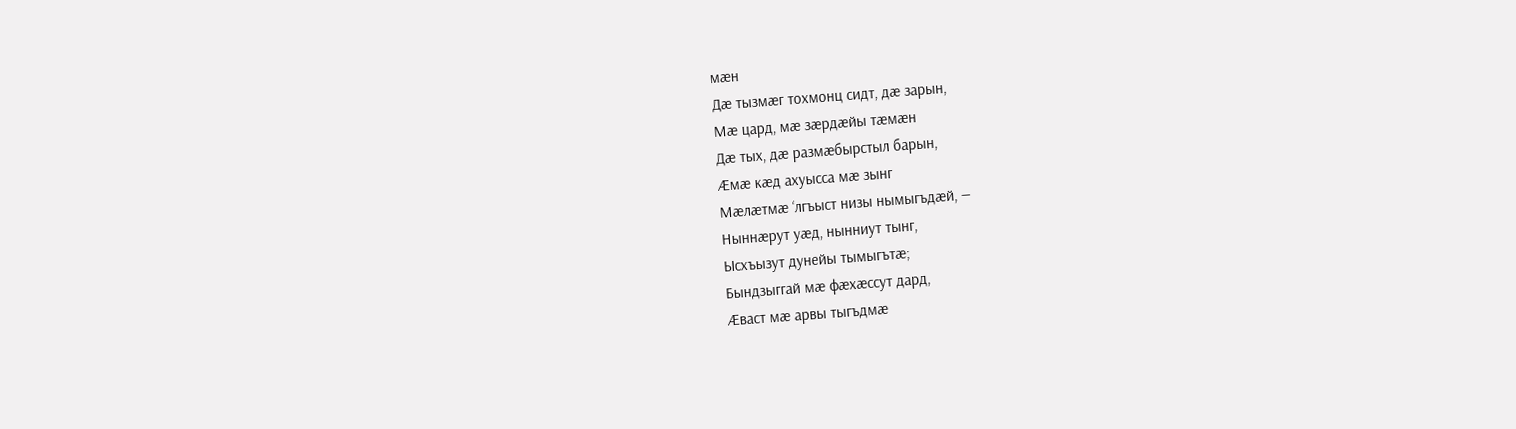мæн
Дæ тызмæг тохмонц сидт, дæ зарын,
Мæ цард, мæ зæрдæйы тæмæн
Дæ тых, дæ размæбырстыл барын,
Æмæ кæд ахуысса мæ зынг
Мæлæтмæ ‘лгъыст низы нымыгъдæй, —
Ныннæрут уæд, нынниут тынг,
Ысхъызут дунейы тымыгътæ;
Бындзыггай мæ фæхæссут дард,
Æваст мæ арвы тыгъдмæ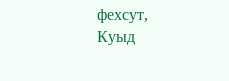фехсут,
Куыд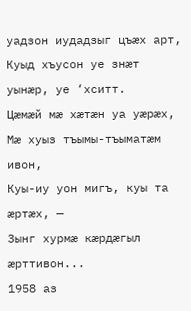уадзон иудадзыг цъæх арт,
Куыд хъусон уе знæт уынæр, уе ‘хситт.
Цæмæй мæ хæтæн уа уæрæх,
Мæ хуыз тъымы-тъыматæм ивон,
Куы-иу уон мигъ, куы та æртæх, —
Зынг хурмæ кæрдæгыл æрттивон...
1958 аз